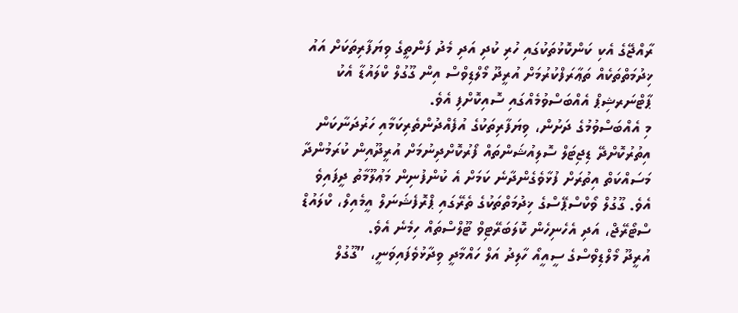ރާއްޖޭގެ އެކި ކަންކޮޅުތަކުގައި ހުރި ކުދި އަދި މެދު ފަންތީގެ ވިޔަފާރިތަކަށް އައު ޚިދުމަތްތަކެއް ތަޢާރަފްކުރުމަށް އުރީދޫ މޯލްޑިވްސް އިން ގޫގުލް ކްލައުޑާ އެކު ޕާޓްނަރޝިޕް އެއްބަސްވުމެއްގައި ސޮއިކޮށްފި އެވެ.
މި އެއްބަސްވުމުގެ ދަށުން، ވިޔަފާރިތަކުގެ އުފެއްދުންތެރިކަމާއި ހަރުދަނާކަން އިތުރުކޮށްދޭ ޑިޖިޓަލް ސޮލިއުޝަންތައް ފޯރުކޮށްދިނުމަށް އުރީދޫއިން ކުރަމުންދާ މަސައްކަތް އިތުރަށް ފުޅާވެގެންދާނެ ކަމަށް އެ ކުންފުނިން މަޢުލޫމާތު ދީފައިވެ އެވެ. ގޫގުލް ވޯކްސްޕޭސްގެ ޚިދުމަތްތަކުގެ ތެރޭގައި ޕްރޮފެޝަނަލް އީމެއިލް، ކްލައުޑް ސްޓޯރޭޖް، އަދި އެހެނިހެން ކޮލަބަރޭޓިވް ޓޫލްސްތައް ހިމެނެ އެވެ.
އުރީދޫ މޯލްޑިވްސްގެ ސީއީއޯ ހާލިދު އަލް ހައްމާދީ ވިދާޅުވެފައިވަނީ، ”ގޫގުލް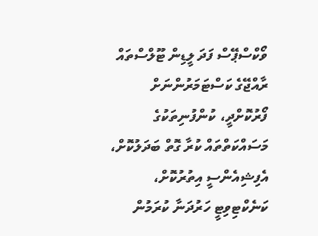ވޯކްސްޕޭސް ފަދަ ލީޑިން ޓޫލްސްތައް ރާއްޖޭގެ ކަސްޓަމަރުންނަށް ފޯރުކޮށްދީ، ކުންފުނިތަކުގެ މަސައްކަތްތައް ކުރާ ގޮތް ބަދަލުކޮށް، އެފިޝިއެންސީ އިތުރުކޮށް، ކަނެކްޓިވިޓީ ހަރުދަނާ ކުރަމުން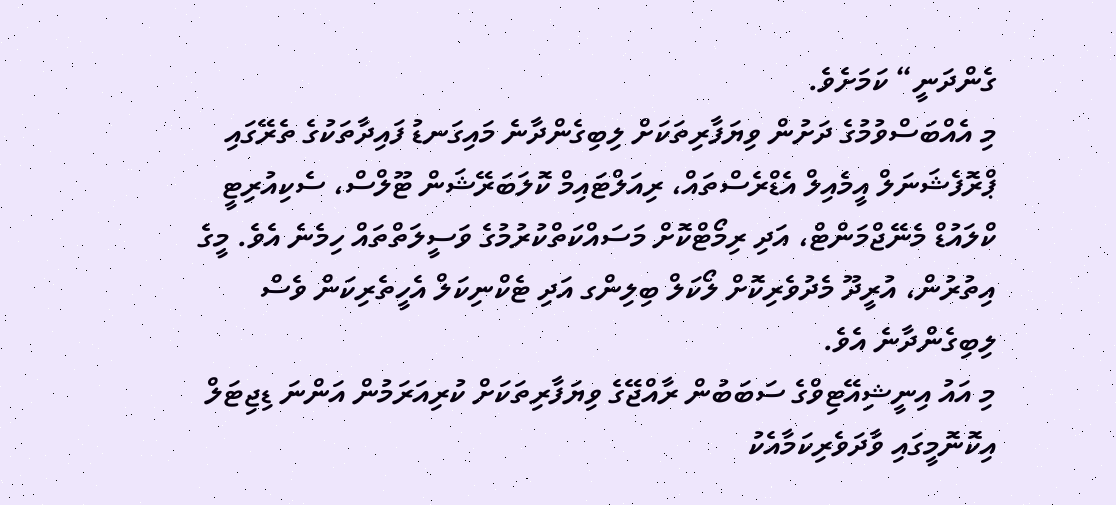ގެންދަނީ“ ކަމަށެވެ.
މި އެއްބަސްވުމުގެ ދަށުން ވިޔަފާރިތަކަށް ލިބިގެންދާނެ މައިގަނޑު ފައިދާތަކުގެ ތެރޭގައި ޕްރޮފެޝަނަލް އީމެއިލް އެޑްރެސްތައް، ރިއަލްޓައިމް ކޮލަބަރޭޝަން ޓޫލްސް، ސެކިއުރިޓީ ކްލައުޑް މެނޭޖްމަންޓް، އަދި ރިމޯޓްކޮށް މަސައްކަތްކުރުމުގެ ވަސީލަތްތައް ހިމެނެ އެވެ. މީގެ އިތުރުން، އުރީދޫ މެދުވެރިކޮށް ލޯކަލް ބިލިންގ އަދި ޓެކްނިކަލް އެހީތެރިކަން ވެސް ލިބިގެންދާނެ އެވެ.
މި އައު އިނީޝިއޭޓިވްގެ ސަބަބުން ރާއްޖޭގެ ވިޔަފާރިތަކަށް ކުރިއަރަމުން އަންނަ ޑިޖިޓަލް އިކޮނޮމީގައި ވާދަވެރިކަމާއެކު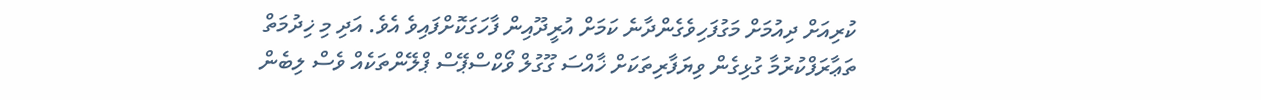ކުރިއަށް ދިއުމަށް މަގުފަހިވެގެންދާނެ ކަމަށް އުރީދޫއިން ފާހަގަކޮށްފައިވެ އެވެ. އަދި މި ޚިދުމަތް ތަޢާރަފްކުރުމާ ގުޅިގެން ވިޔަފާރިތަކަށް ޚާއްސަ ގޫގުލް ވޯކްސްޕޭސް ޕްލޭންތަކެއް ވެސް ލިބެން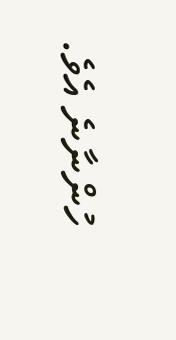ހުންނާނެ އެވެ.